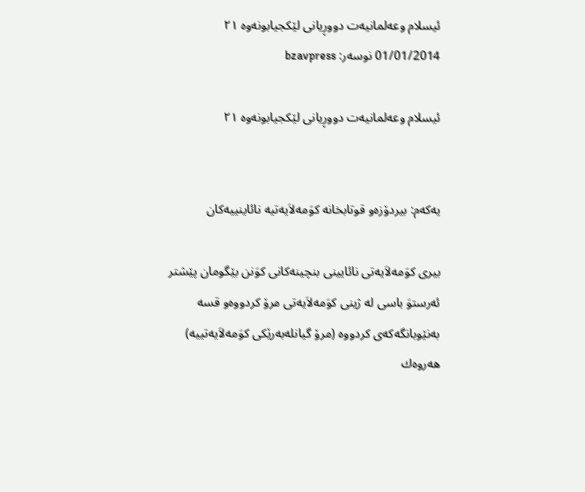ئیسلام وعەلمانیەت دووڕیانی لێكجیابونەوە ٢١
01/01/2014 نوسەر: bzavpress

ئیسلام وعەلمانیەت دووڕیانی لێكجیابونەوە ٢١


یه‌كه‌م: بیردۆزه‌و قوتابخانه‌ كوَمه‌لاَیه‌تیه‌ نائاینییه‌كان

بیری‌ كوَمه‌لاَیه‌تی‌ نائایینی‌ بنچینه‌كانی‌ كوَنن بێگومان پێشتر ئه‌رستوَ باسی‌ له‌ ژینی‌ كوَمه‌لاَیه‌تی‌ مرۆ كردووه‌و قسه‌ به‌نێوبانگه‌كه‌ی‌ كردووه‌ (مرۆ گیانله‌به‌رێكی‌ كوَمه‌لاَیه‌تییه‌) هه‌روه‌ك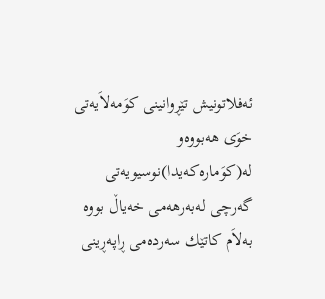ئه‌فلاتونیش تێڕوانینی‌ كوَمه‌لاَیه‌تی‌ خوَی‌ هه‌بووه‌و له‌(كوَماره‌كه‌یدا)نوسیویه‌تی‌ گه‌رچی‌ له‌به‌رهه‌می‌ خه‌یاڵ بووه‌ به‌لاَم كاتێك سه‌رده‌می‌ ڕاپه‌ڕینی‌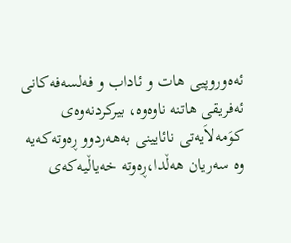ئه‌ه‌وروپیی‌ هات و ئاداب و فه‌لسه‌فه‌كانی‌ ئه‌فریقی‌ هاتنه‌ ناوه‌وه‌، بیركردنه‌وه‌ی‌ كوَمه‌لاَیه‌تی‌ نائایینی‌ به‌هه‌ردوو ڕه‌وته‌كه‌یه‌ وه‌ سه‌ریان هه‌ڵدا،ڕه‌وته‌ خه‌یاڵیه‌كه‌ی‌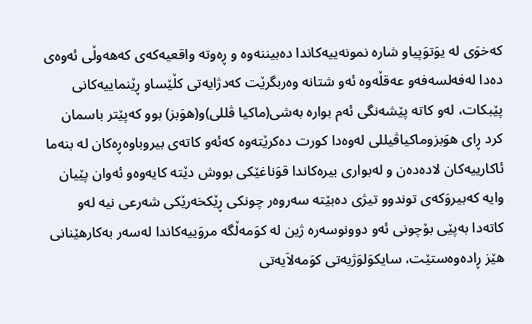كه‌خوَی‌ له‌ یوَتوَپیاو شاره‌ نمونه‌ییه‌كاندا ده‌بیننه‌وه‌ و ڕه‌وته‌ واقعیه‌كه‌ی‌ كه‌هه‌وڵی‌ ئه‌وه‌ی‌ ده‌دا له‌فه‌لسه‌فه‌و عه‌قڵه‌وه‌ ئه‌و شتانه‌ وه‌ربگرێت كه‌دژایه‌تی‌ كڵێساو ڕێنماییه‌كانی‌ پێبكات، له‌و كاته‌ پێشه‌نگی‌ ئه‌م بواره‌ به‌شی‌(ماكیا ڤللی‌)و(هوَبز) بوو كه‌پێتر باسمان كرد ڕای‌ هوَبزوماكیاڤیللی‌ له‌وه‌دا كورت ده‌كرێته‌وه‌ كه‌ئه‌و كاته‌ی‌ بیروباوه‌ڕه‌كان له‌ بنه‌ما ئاكارییه‌كان لاده‌ده‌ن و له‌بواری‌ بیره‌كاندا قوَناغێكی‌ بووش دێته‌ كایه‌وه‌و ئه‌وان پێیان وایه‌ كه‌بیروَكه‌ی‌ توندوو تیژی‌ ده‌بێته‌ سه‌روه‌ر چونكی‌ ڕێكخه‌رێكی‌ شه‌رعی‌ نیه‌ له‌و كاته‌دا به‌پێی‌ بۆچونی‌ ئه‌و دوونوسه‌ره‌ ژین له‌ كوَمه‌ڵگه‌ مروَییه‌كاندا له‌سه‌ر به‌كارهێنانی‌ هێز ڕاده‌وه‌ستێت، سایكوَلوَژیه‌تی‌ كوَمه‌لاَیه‌تی‌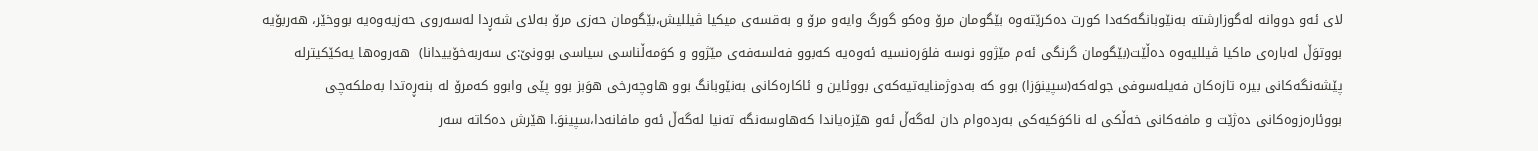لای‌ ئه‌و دووانه‌ له‌گوزارشته‌ به‌نێوبانگه‌كه‌دا كورت ده‌كرێته‌وه‌ بێگومان مرۆ وه‌كو گورگ وایه‌و مرۆ و به‌قسه‌ی‌ میكیا ڤیللیش،بێگومان حه‌زی‌ مرۆ به‌لای‌ شه‌ڕدا له‌سه‌روی‌ حه‌زیه‌وه‌یه‌ بووخێر، هه‌ربۆیه‌ بووتوَڵ له‌باره‌ی‌ ماكیا ڤیللیه‌وه‌ ده‌ڵێت(بێگومان گرنگی‌ ئه‌م مێژوو نوسه‌ فلوَره‌نسیه‌ ئه‌وه‌یه‌ كه‌بوو فه‌لسه‌فه‌ی‌ مێژوو و كوَمه‌ڵناسی‌ سیاسی‌ بوونێ:ی‌ سه‌ربه‌خۆییدانا)  هه‌روه‌ها یه‌كێكیترله‌ پێشه‌نگه‌كانی‌ بیره‌ تازه‌كان فه‌یله‌سوفی‌ جوله‌كه‌(سپینوَزا) بوو كه‌ به‌دوژمنایه‌تیه‌كه‌ی‌ بووئاین و ئاكاره‌كانی‌ به‌نێوبانگ بوو هاوچه‌رخی‌ هوَبز بوو پێی‌ وابوو كه‌مرۆ له‌ بنه‌ڕه‌تدا به‌ملكه‌چی‌ بووئاره‌زوه‌كانی‌ ده‌ژێت و مافه‌كانی‌ خه‌ڵكی‌ له‌ ناكوَكیه‌كی‌ به‌رده‌وام دان له‌گه‌ڵ ئه‌و هێزه‌یاندا كه‌هاوسه‌نگه‌ ته‌نیا له‌گه‌ڵ ئه‌و مافانه‌دا،سپینوَ.ا هێرش ده‌كاته‌ سه‌ر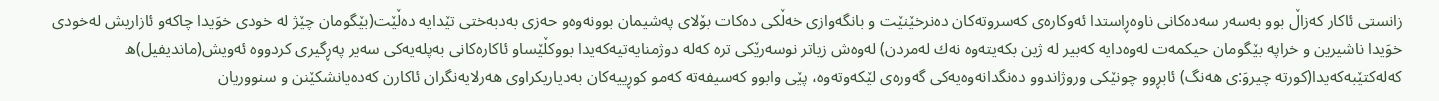زانستی‌ ئاكار كه‌زاڵ بوو به‌سه‌ر سه‌ده‌كانی‌ ناوه‌ڕاستدا ئه‌وكاره‌ی‌ كه‌سروته‌كان ده‌نرخێنێت و بانگه‌وازی‌ خه‌ڵكی‌ ده‌كات بۆلای‌ په‌شیمان بوونه‌وه‌و حه‌زی‌ به‌دبه‌ختی‌ تێدایه‌ ده‌ڵێت(بێگومان چێژ له‌ خودی‌ خوَیدا چاكه‌و ئازاریش له‌خودی‌ خوَیدا ناشیرین و خراپه‌ بێگومان حیكمه‌ت له‌وه‌دایه‌ كه‌بیر له‌ ژین بكه‌یته‌وه‌ نه‌ك له‌مردن) له‌وه‌ش زیاتر نوسه‌رێكی‌ تره‌ كه‌له‌ دوژمنایه‌تیه‌كه‌یدا بووكڵێساو ئاكاره‌كانی‌ به‌پله‌یه‌كی‌ سه‌یر په‌ڕگیری‌ كردووه‌ ئه‌ویش(ماندیفیل)ه‌ كه‌له‌كتێبه‌كه‌یدا(كورته‌ چیروَ:ی‌ هه‌نگ) ئابڕوو چونێكی‌ وروژاندوو ده‌نگدانه‌وه‌یه‌كی‌ گه‌وره‌ی‌ لێكه‌وته‌وه‌، پێی‌ وابوو كه‌سیفه‌ته‌ كه‌مو كوڕییه‌كان به‌دیاریكراوی‌ هه‌رلایه‌نگران ئاكارن كه‌ده‌یانشكێنن و سنووریان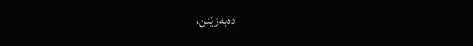ده‌به‌زێنن،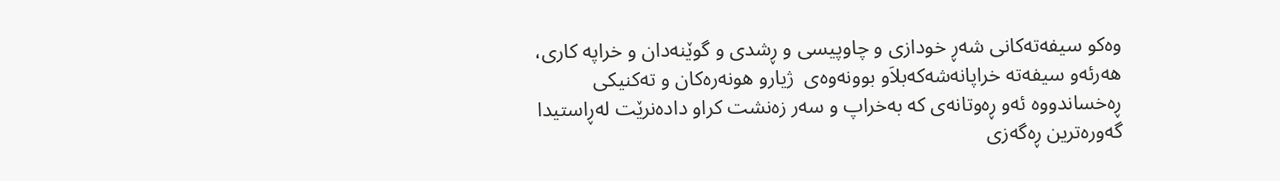وه‌كو سیفه‌ته‌كانی‌ شه‌ڕ خودازی‌ و چاوپیسی‌ و ڕشدی‌ و گوێنه‌دان و خراپه‌ كاری‌، هه‌رئه‌و سیفه‌ته‌ خراپانه‌شه‌كه‌بلاَو بوونه‌وه‌ی‌  ژیارو هونه‌ره‌كان و ته‌كنیكی‌ ڕه‌خساندووه‌ ئه‌و ڕه‌وتانه‌ی‌ كه‌ به‌خراپ و سه‌ر زه‌نشت كراو داده‌نرێت له‌ڕاستیدا گه‌وره‌ترین ڕه‌گه‌زی‌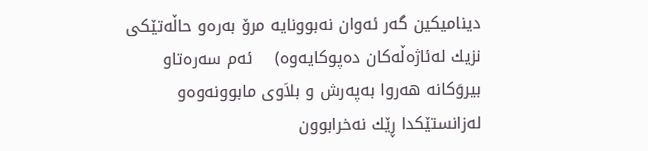دینامیكین گه‌ر ئه‌وان نه‌بوونایه‌ مرۆ به‌ره‌و حاڵه‌تێكی‌ نزیك له‌ئاژه‌ڵه‌كان ده‌پوكایه‌وه‌)    ئه‌م سه‌ره‌تاو بیروَكانه‌ هه‌روا به‌په‌رش و بلاَوی‌ مابوونه‌وه‌و له‌زانستێكدا ڕێك نه‌خرابوون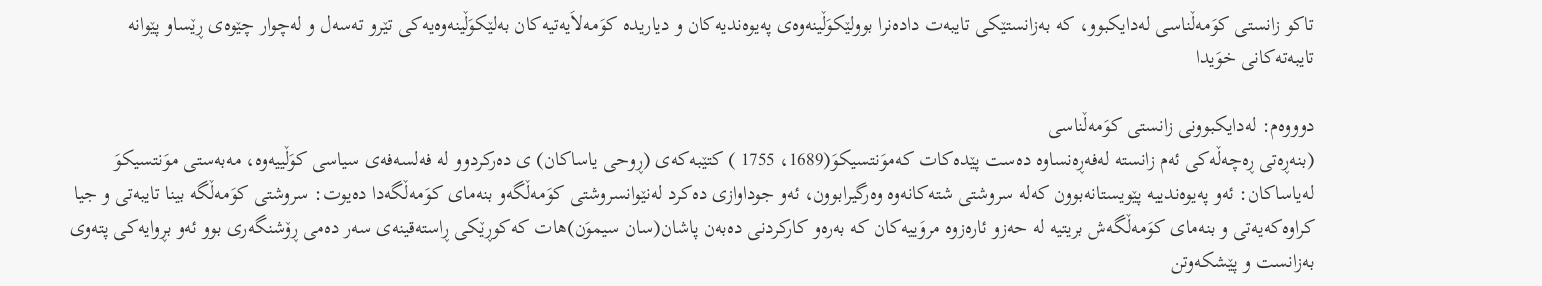تاكو زانستی‌ كوَمه‌ڵناسی‌ له‌دایكبوو، كه‌ به‌زانستێكی‌ تایبه‌ت داده‌نرا بوولێكوَڵینه‌وه‌ی‌ په‌یوه‌ندیه‌كان و دیاریده‌ كوَمه‌لاَیه‌تیه‌كان به‌لێكوَڵینه‌وه‌یه‌كی‌ تێرو ته‌سه‌ل و له‌چوار چێوه‌ی‌ ڕێساو پێوانه‌ تایبه‌ته‌كانی‌ خوَیدا

دوووه‌م: له‌دایكبوونی‌ زانستی‌ كوَمه‌ڵناسی‌
(بنه‌ڕه‌تی‌ ڕه‌چه‌ڵه‌كی‌ ئه‌م زانسته‌ له‌فه‌ڕه‌نساوه‌ ده‌ست پێده‌كات كه‌موَنتسیكوَ(1689، 1755 ) كتێبه‌كه‌ی‌ (ڕوحی‌ یاساكان) ی‌ ده‌ركردوو له‌ فه‌لسه‌فه‌ی‌ سیاسی‌ كوَڵییه‌وه‌، مه‌به‌ستی‌ موَنتسیكوَ له‌یاساكان: ئه‌و په‌یوه‌ندییه‌ پێویستانه‌بوون كه‌له‌ سروشتی‌ شته‌كانه‌وه‌ وه‌رگیرابوون، ئه‌و جوداوازی‌ ده‌كرد له‌نێوانسروشتی‌ كوَمه‌ڵگه‌و بنه‌مای‌ كوَمه‌ڵگه‌دا ده‌یوت: سروشتی‌ كوَمه‌ڵگه‌ بینا تایبه‌تی‌ و جیا كراوه‌كه‌یه‌تی‌ و بنه‌مای‌ كوَمه‌ڵگه‌ش بریتیه‌ له‌ حه‌زو ئاره‌زوه‌ مروَییه‌كان كه‌ به‌ره‌و كاركردنی‌ ده‌به‌ن پاشان(سان سیموَن)هات كه‌كوڕێكی‌ ڕاسته‌قینه‌ی‌ سه‌ر ده‌می‌ ڕۆشنگه‌ری بوو ئه‌و بڕوایه‌كی‌ پته‌وی‌ به‌زانست و پێشكه‌وتن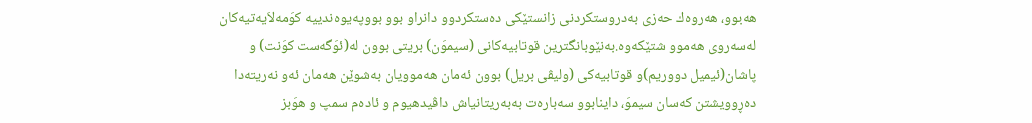هه‌بوو، هه‌روه‌ك حه‌زی‌ به‌دروستكردنی‌ زانستێكی‌ ده‌ستكردوو دانراو بوو بووپه‌یوه‌ندییه‌ كوَمه‌لاَیه‌تیه‌كان له‌سه‌روی‌ هه‌موو شتێكه‌وه‌.به‌نێوبانگترین قوتابیه‌كانی‌ (سیموَن) بریتی‌ بوون له‌(ئوَگه‌ست كوَنت) و پاشان(ئیمیل دووریم)و قوتابیه‌كی‌ (ولیڤی‌ بریل) بوون ئه‌مان هه‌موویان به‌شوێن هه‌مان ئه‌و نه‌ریته‌دا ده‌ڕوویشتن كه‌سان سیموَ، داینابوو سه‌باره‌ت به‌به‌ریتانیاش داڤیدهیوم و ئاده‌م سمپ و هوَبز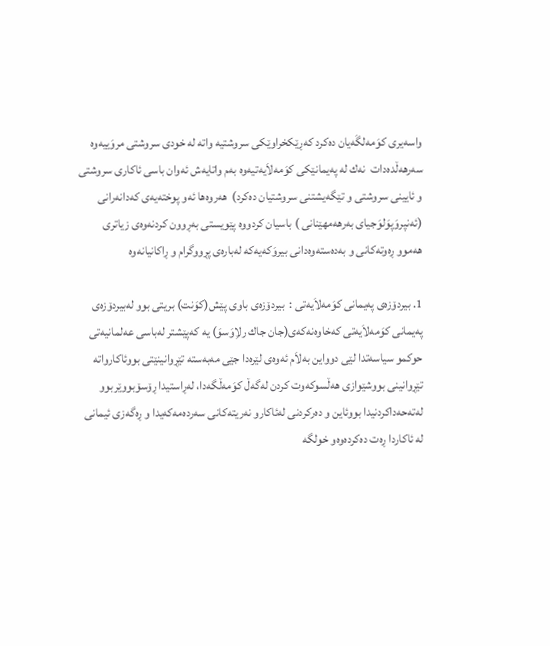واسه‌یری‌ كوَمه‌لگَه‌یان ده‌كرد كه‌ڕێكخراوێكی‌ سروشتیه‌ واته‌ له‌ خودی‌ سروشتی‌ مروَییه‌وه‌ سه‌رهه‌ڵده‌دات  نه‌ك له‌ په‌یمانێكی‌ كوَمه‌لاَیه‌تیه‌وه‌ به‌م واتایه‌ش ئه‌وان باسی‌ ئاكاری‌ سروشتی‌ و ئایینی‌ سروشتی‌ و تێگه‌یشتنی‌ سروشتیان ده‌كرد)  هه‌روه‌ها ئه‌و پوخته‌یه‌ی‌ كه‌دانه‌رانی‌ (ئه‌نپروَپوَلوَجیای‌ به‌رهه‌مهێنانی‌ ) باسیان كردووه‌ پێویستی‌ به‌ڕوون كردنه‌وه‌ی‌ زیاتری‌ هه‌موو ڕه‌وته‌كانی‌ و به‌ده‌سته‌وه‌دانی‌ بیروَكه‌یه‌كه‌ له‌باره‌ی‌ پڕووگرام و ڕاكانیانه‌وه‌

1. بیردۆزه‌ی‌ په‌یمانی‌ كوَمه‌لاَیه‌تی‌ :  بیردۆزه‌ی‌ باوی‌ پێش(كوَنت) بریتی‌ بوو له‌بیردۆزه‌ی‌ په‌یمانی‌ كوَمه‌لاَیه‌تی‌ كه‌خاوه‌نه‌كه‌ی‌(جان جاك رلاِوَسوَ) یه‌ كه‌پێشتر له‌باسی‌ عه‌لمانیه‌تی‌ حوكمو سیاسه‌تدا لێی‌ دوواین به‌لاَم ئه‌وه‌ی‌ لێره‌دا جێی‌ مه‌به‌سته‌ تێڕوانینێتی‌ بووئاكارواته‌ تێڕوانینی‌ بووشێوازی‌ هه‌ڵسوكه‌وت كردن له‌گه‌ڵ كوَمه‌ڵگه‌دا، له‌ڕاستیدا ڕۆسۆبووێربوو له‌ته‌حه‌داكردنیدا بووئاین و ده‌ركردنی‌ له‌ئاكارو نه‌ریته‌كانی‌ سه‌رده‌مه‌كه‌یدا و ڕه‌گه‌زی‌ ئیمانی‌ له‌ ئاكاردا ڕه‌ت ده‌كرده‌وه‌و خولگه‌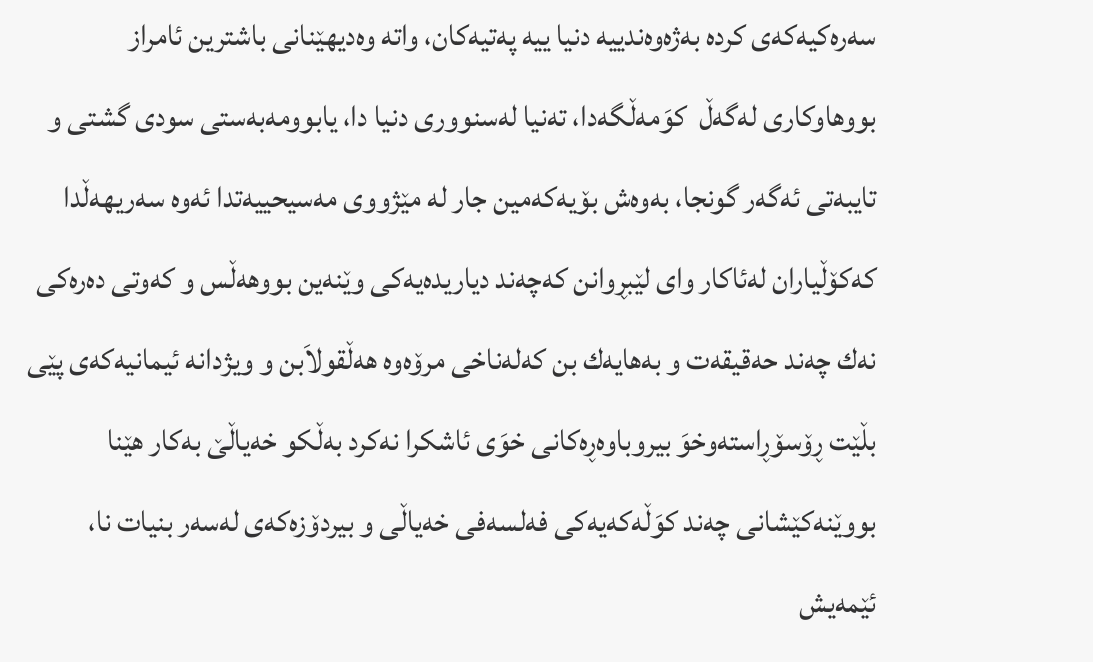سه‌ره‌كیه‌كه‌ی‌ كرده‌ به‌ژه‌وه‌ندییه‌ دنیا ییه‌ په‌تیه‌كان، واته‌ وه‌دیهێنانی‌ باشترین ئامراز بووهاوكاری‌ له‌گه‌ڵ  كوَمه‌ڵگه‌دا، ته‌نیا له‌سنووری‌ دنیا دا، یابوومه‌به‌ستی‌ سودی‌ گشتی‌ و تایبه‌تی‌ ئه‌گه‌ر گونجا، به‌وه‌ش بۆیه‌كه‌مین جار له‌ مێژووی‌ مه‌سیحییه‌تدا ئه‌وه‌ سه‌ریهه‌ڵدا كه‌كۆڵیاران له‌ئاكار وای‌ لێبڕوانن كه‌چه‌ند دیاریده‌یه‌كی‌ وێنه‌ین بووهه‌ڵس و كه‌وتی‌ ده‌ره‌كی‌ نه‌ك چه‌ند حه‌قیقه‌ت و به‌هایه‌ك بن كه‌له‌ناخی‌ مرۆه‌وه‌ هه‌ڵقولاَبن و ویژدانه‌ ئیمانیه‌كه‌ی‌ پێی‌ بڵێت ڕۆسۆڕاسته‌وخوَ بیروباوه‌ڕه‌كانی‌ خوَی‌ ئاشكرا نه‌كرد به‌ڵكو خه‌یاڵێ‌ به‌كار هێنا بووێنه‌كێشانی‌ چه‌ند كوَڵه‌كه‌یه‌كی‌ فه‌لسه‌فی‌ خه‌یاڵی‌ و بیردۆزه‌كه‌ی‌ له‌سه‌ر بنیات نا، ئێمه‌یش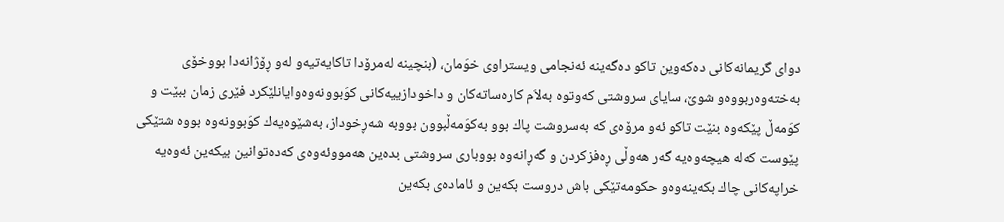دوای‌ گریمانه‌كانی‌ ده‌كه‌وین تاكو ده‌گه‌ینه‌ ئه‌نجامی‌ ویستراوی‌ خوَمان، (بنچینه‌ له‌مرۆدا تاكایه‌تیه‌و له‌و ڕۆژانه‌دا بووخۆی‌ به‌خته‌وه‌ربووه‌و شوێ، سایای‌ سروشتی‌ كه‌وتوه‌ به‌لاَم كاره‌ساته‌كان و داخودازییه‌كانی‌ كوَبوونه‌وه‌وایانلێكرد فێری‌ زمان ببێت و كوَمه‌ڵ پێكه‌وه‌ بنێت تاكو ئه‌و مرۆه‌ی‌ كه‌ به‌سروشت پاك بوو به‌كوَمه‌ڵبوون بووبه‌ شه‌ڕخوداز، به‌شێوه‌یه‌ك كوَبوونه‌وه‌ بووه‌ شتێكی‌ پێوست كه‌له‌ هیچه‌وه‌یه‌ گه‌ر هه‌وڵی‌ ڕه‌فزكردن و گه‌ڕانه‌وه‌ بووباری‌ سروشتی‌ بده‌ین هه‌مووئه‌وه‌ی‌ كه‌ده‌توانین بیكه‌ین ئه‌وه‌یه‌ خراپه‌كانی‌ چاك بكه‌ینه‌وه‌و حكومه‌تێكی‌ باش دروست بكه‌ین و ئاماده‌ی‌ بكه‌ین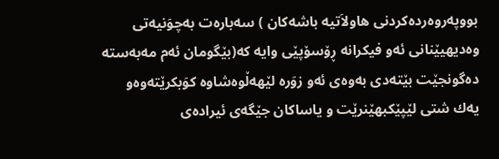بووپه‌روه‌رده‌كردنی‌ هاولاَتیه‌ باشه‌كان ) سه‌باره‌ت به‌چوَنیه‌تی‌ وه‌دیهیێنانی‌ ئه‌و فیكرانه‌ ڕۆسۆپێی‌ وایه‌ كه‌(بێگومان ئه‌م مه‌به‌سته‌ ده‌گونجێت بێته‌دی‌ به‌وه‌ی‌ ئه‌و زوَره‌ لێهه‌ڵوه‌شاوه‌ كوَبكرێته‌وه‌و یه‌ك شتی‌ لێپێكبهێنرێت و یاساكان جێگه‌ی‌ ئیراده‌ی‌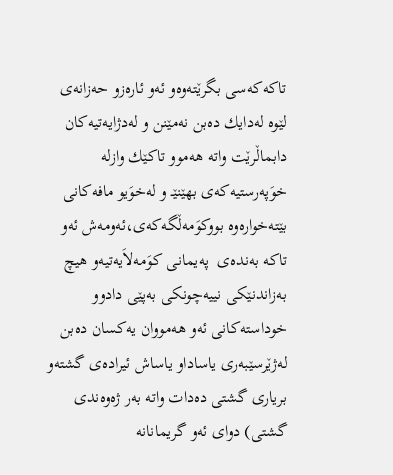تاكه‌كه‌سی‌ بگرێته‌وه‌و ئه‌و ئاره‌زو حه‌زانه‌ی‌ لێوه‌ له‌دایك ده‌بن نه‌مێنن و له‌دژایه‌تیه‌كان دابماڵرێت واته‌ هه‌موو تاكێك وازله‌ خوَپه‌رستیه‌كه‌ی‌ بهێنێـ و له‌خوَیو مافه‌كانی‌ بێته‌خواره‌وه‌ بووكوَمه‌ڵگه‌كه‌ی،ئه‌ومه‌ش ئه‌و تاكه‌ به‌نده‌ی‌  په‌یمانی‌ كوَمه‌لاَیه‌تیه‌و هیچ به‌زاندنێكی‌ نییه‌چونكی‌ به‌پێی‌ دادوو خوداسته‌كانی‌ ئه‌و هه‌مووان یه‌كسان ده‌بن له‌ژێرسێبه‌ری‌ یاساداو یاساش ئیراده‌ی‌ گشته‌و بریاری‌ گشتی‌ ده‌دات واته‌ به‌ر ژه‌وه‌ندی‌ گشتی‌) دوای‌ ئه‌و گریمانانه‌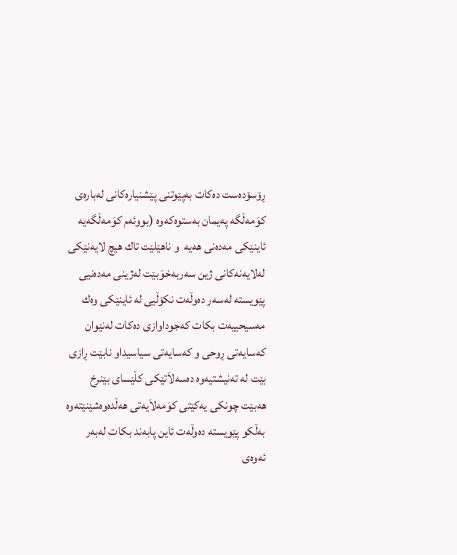ڕۆسۆده‌ست ده‌كات به‌پێوتنی‌ پێشنیاره‌كانی‌ له‌باره‌ی‌ كوَمه‌ڵگه‌ په‌یمان به‌ستوه‌كه‌وه‌ (بووئه‌م كوَمه‌ڵگه‌یه‌ ئاینێكی‌ مه‌ده‌نی‌ هه‌یه‌  و ناهێلێت تاك هیچ لایه‌نێكی‌ له‌لایه‌نه‌كانی‌ ژین سه‌ربه‌خوَبێت له‌ژینی‌ مه‌ده‌نیی‌ پێویسته‌ له‌سه‌ر ده‌وڵه‌ت نكۆڵیی له‌ ئاینێكی‌ وه‌ك مه‌سیحییه‌ت بكات كه‌جوداوازی‌ ده‌كات له‌نێوان كه‌سایه‌تی‌ ڕوحی‌ و كه‌سایه‌تی‌ سیاسیداو نابێت ڕازی‌ بێت له‌ ته‌نیشتیه‌وه‌ ده‌سه‌لاَتێكی‌ كڵێسای‌ بێنرخ هه‌بێت چونكی‌ یه‌كێتی‌ كوَمه‌لاَیه‌تی‌ هه‌ڵده‌وه‌شێنێته‌وه‌ به‌ڵكو پێویسته‌ ده‌وڵه‌ت ئاین پابه‌ند بكات له‌به‌ر ئه‌وه‌ی‌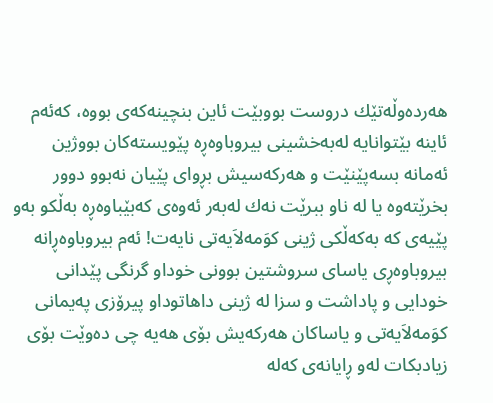هه‌رده‌وڵه‌تێك دروست بووبێت ئاین بنچینه‌كه‌ی‌ بووه‌، كه‌ئه‌م ئاینه‌ بێتوانایه‌ له‌به‌خشینی‌ بیروباوه‌ڕه‌ پێویسته‌كان بووژین ئه‌مانه‌ بسه‌پێنێت و هه‌ركه‌سیش بڕوای‌ پێیان نه‌بوو دوور بخرێته‌وه‌ یا له‌ ناو ببرێت نه‌ك له‌به‌ر ئه‌وه‌ی‌ كه‌بێباوه‌ڕه‌ به‌ڵكو به‌و پێیه‌ی‌ كه‌ به‌كه‌ڵكی‌ ژینی‌ كوَمه‌لاَیه‌تی‌ نایه‌ت! ئه‌م بیروباوه‌ڕانه‌ بیروباوه‌ڕی‌ یاسای‌ سروشتین بوونی‌ خوداو گرنگی‌ پێدانی‌ خودایی‌ و پاداشت و سزا له‌ ژینی‌ داهاتوداو پیرۆزی‌ په‌یمانی‌ كوَمه‌لاَیه‌تی‌ و یاساكان هه‌ركه‌یش بۆی‌ هه‌یه‌ چی‌ ده‌وێت بۆی‌ زیادبكات له‌و ڕایانه‌ی‌ كه‌له‌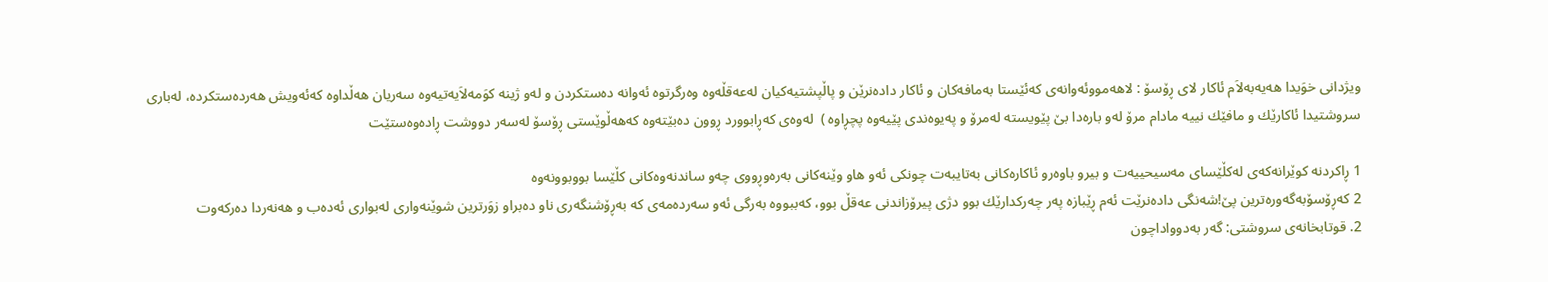ویژدانی‌ خوَیدا هه‌یه‌به‌لاَم ئاكار لای‌ ڕۆسۆ : لاهه‌مووئه‌وانه‌ی‌ كه‌ئێستا به‌مافه‌كان و ئاكار داده‌نرێن و پاڵپشتیه‌كیان له‌عه‌قڵه‌وه‌ وه‌رگرتوه‌ ئه‌وانه‌ ده‌ستكردن و له‌و ژینه‌ كوَمه‌لاَیه‌تیه‌وه‌ سه‌ریان هه‌ڵداوه‌ كه‌ئه‌ویش هه‌رده‌ستكرده‌، له‌باری‌ سروشتیدا ئاكارێك و مافێك نییه‌ مادام مرۆ له‌و باره‌دا بێ‌ پێویسته‌ له‌مرۆ و په‌یوه‌ندی‌ پێیه‌وه‌ پچڕاوه‌ )  له‌وه‌ی‌ كه‌ڕابوورد ڕوون ده‌بێته‌وه‌ كه‌هه‌ڵوێستی‌ ڕۆسۆ له‌سه‌ر دووشت ڕاده‌وه‌ستێت

1 ڕاكردنه‌ كوێرانه‌كه‌ی‌ له‌كڵێسای‌ مه‌سیحییه‌ت و بیرو باوه‌رو ئاكاره‌كانی‌ به‌تایبه‌ت چونكی‌ ئه‌و هاو وێنه‌كانی‌ به‌ره‌وڕووی‌ چه‌و ساندنه‌وه‌كانی‌ كڵێسا بووبوونه‌وه‌
2 كه‌ڕۆسۆبه‌گه‌وره‌ترین پێ!شه‌نگی‌ داده‌نرێت ئه‌م ڕێبازه‌ په‌ر چه‌ركدارێك بوو دژی‌ پیرۆزاندنی‌ عه‌قڵ بوو، كه‌ببووه‌ به‌رگی‌ ئه‌و سه‌رده‌مه‌ی‌ كه‌ به‌ڕۆشنگه‌ری ناو ده‌براو زوَرترین شوێنه‌واری‌ له‌بواری‌ ئه‌ده‌ب و هه‌نه‌ردا ده‌ركه‌وت
2. قوتابخانه‌ی‌ سروشتی‌: گه‌ر به‌دوواداچون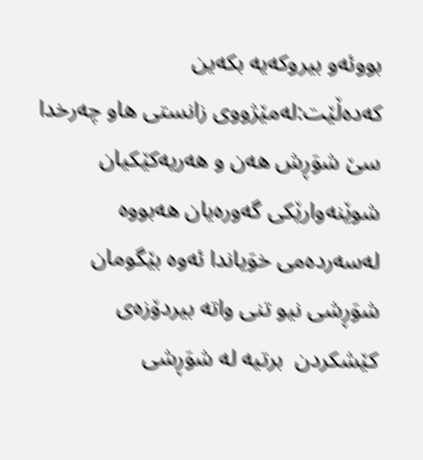بووئه‌و بیروكه‌یه‌ بكه‌ین كه‌ده‌ڵێت:له‌مێژووی‌ زانستی‌ هاو چه‌رخدا سێ‌ شوَڕش هه‌ن و هه‌ریه‌كێكیان شوێنه‌وارێكی‌ گه‌وره‌یان هه‌بووه‌ له‌سه‌رده‌می‌ خوَیاندا ئه‌وه‌ بێگومان شوَڕشی‌ نیو تنی‌ واته‌ بیردۆزه‌ی‌ كێشكردن  برتیه‌ له‌ شوَڕشی‌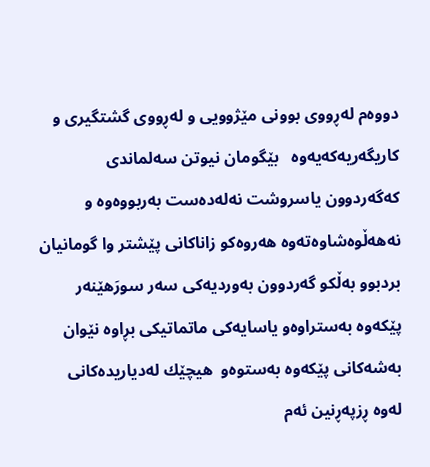دووه‌م له‌ڕووی‌ بوونی‌ مێژوویی‌ و له‌ڕووی‌ گشتگیری‌ و كاریگه‌ریه‌كه‌یه‌وه‌   بێگومان نیوتن سه‌لماندی‌ كه‌گه‌ردوون یاسروشت نه‌له‌ده‌ست به‌ربووه‌وه‌ و نه‌هه‌ڵوه‌شاوه‌ته‌وه‌ هه‌روه‌كو زاناكانی‌ پێشتر وا گومانیان بردبوو به‌ڵكو گه‌ردوون به‌وردیه‌كی‌ سه‌ر سورَهێنه‌ر پێكه‌وه‌ به‌ستراوه‌و یاسایه‌كی‌ ماتماتیكی‌ بڕاوه‌ نێوان به‌شه‌كانی‌ پێكه‌وه‌ به‌ستوه‌و  هیچێك له‌دیاریده‌كانی‌ له‌وه‌ ڕزپه‌ڕنین ئه‌م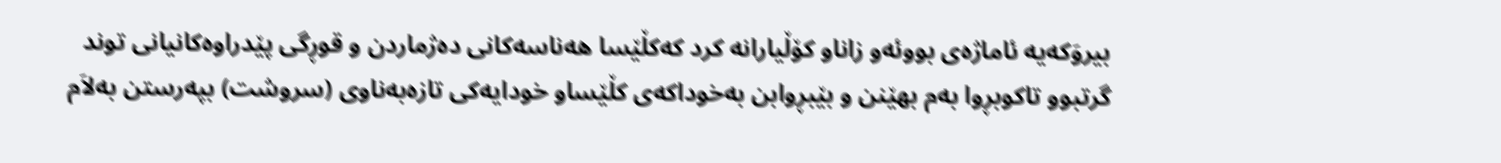بیروَكه‌یه‌ ئاماژه‌ی‌ بووئه‌و زاناو كۆڵیارانه‌ كرد كه‌كڵێسا هه‌ناسه‌كانی‌ ده‌ژماردن و قوڕگی‌ پێدراوه‌كانیانی‌ توند گرتبوو تاكوبڕوا به‌م بهێنن و بێبڕوابن به‌خوداكه‌ی‌ كڵێساو خودایه‌كی‌ تازه‌به‌ناوی‌ (سروشت) بپه‌رستن به‌لاَم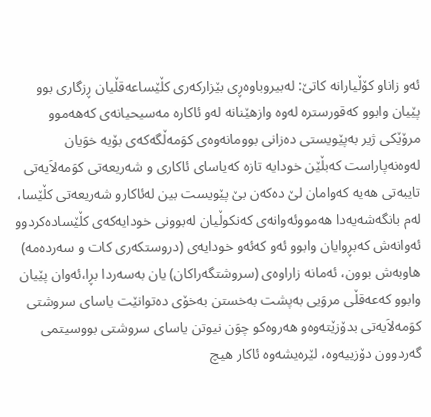ئه‌و زاناو كۆڵیارانه‌ كاتێ: له‌بیروباوه‌ڕی‌ بێزاركه‌ری‌ كڵێساعه‌قڵیان ڕزگاری‌ بوو پێیان وابوو كه‌قورستره‌ له‌وه‌ وازهێنانه‌ له‌و ئاكاره‌ مه‌سیحیانه‌ی‌ كه‌هه‌موو مرۆێكی‌ ژیر به‌پێویستی‌ ده‌زانی‌ بوومانه‌وه‌ی‌ كوَمه‌ڵگه‌كه‌ی‌ بۆیه‌ خوَیان له‌وه‌نه‌پاراست كه‌بڵێن خودایه‌ تازه‌ كه‌یاسای‌ ئاكاری‌ و شه‌ریعه‌تی‌ كوَمه‌لاَیه‌تی‌ تایبه‌تی‌ هه‌یه‌ كه‌وامان لێ‌ ده‌كه‌ن بێ پێویست بین له‌ئاكارو شه‌ریعه‌تی‌ كڵێسا، له‌م بانگه‌شه‌یه‌دا هه‌مووئه‌وانه‌ی‌ كه‌نكوڵیان له‌بوونی‌ خودایه‌كه‌ی‌ كڵێساده‌كردوو ئه‌وانه‌ش كه‌بڕوایان وابوو ئه‌و كه‌ئه‌و خودایه‌ی‌ (دروستكه‌ری‌ كات و سه‌رده‌مه‌) هاوبه‌ش بوون، ئه‌مانه‌ زاراوه‌ی‌ (سروشتگه‌راكان) یان به‌سه‌ردا بڕا،ئه‌وان پێیان وابوو كه‌عه‌قڵی‌ مروَیی‌ به‌پشت به‌خستن به‌خۆی‌ ده‌توانێت یاسای‌ سروشتی‌ كوَمه‌لاَیه‌تی‌ بدۆزێته‌وه‌و هه‌روه‌كو چوَن نیوتن یاسای‌ سروشتی‌ بووسیتمی‌ گه‌ردوون دۆزییه‌وه‌، لێره‌یشه‌وه‌ ئاكار هیچ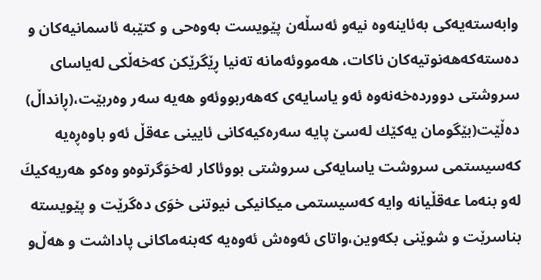وابه‌سته‌یه‌كی‌ به‌ئاینه‌وه‌ نیه‌و ئه‌سڵه‌ن پێویست به‌وه‌حی‌ و كتێبه‌ ئاسمانیه‌كان و ده‌سته‌كه‌هه‌نوتیه‌كان ناكات، هه‌مووئه‌مانه‌ ته‌نیا ڕێگرێكن كه‌خه‌ڵكی‌ له‌یاسای‌ سروشتی‌ دوورده‌خه‌نه‌وه‌ ئه‌و یاسایه‌ی‌ كه‌هه‌ربووئه‌و هه‌یه‌ سه‌ر وه‌ربێت،(ڕانداڵ) ده‌ڵێت(بێگومان یه‌كێك له‌سێ پایه‌ سه‌ره‌كیه‌كانی‌ ئایینی‌ عه‌قڵ ئه‌و باوه‌ڕه‌یه‌ كه‌سیستمی‌ سروشت یاسایه‌كی‌ سروشتی‌ بووئاكار له‌خوَگرتوه‌و وه‌كو هه‌ریه‌كیكَ له‌و بنه‌ما عه‌قڵیانه‌ وایه‌ كه‌سیستمی‌ میكانیكی‌ نیوتنی‌ خوَی‌ ده‌گرێت و پێویسته‌ بناسرێت و شوێنی‌ بكه‌وین،واتای‌ ئه‌وه‌ش ئه‌وه‌یه‌ كه‌بنه‌ماكانی‌ پاداشت و هه‌ڵ‌و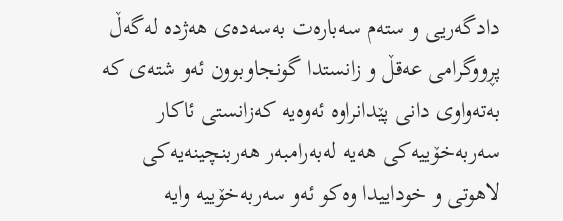دادگه‌ریی‌ و سته‌م سه‌باره‌ت به‌سه‌ده‌ی‌ هه‌ژده‌ له‌گه‌ڵ پڕووگرامی‌ عه‌قڵ و زانستدا گونجاوبوون ئه‌و شته‌ی‌ كه‌ به‌ته‌واوی‌ دانی‌ پێدانراوه‌ ئه‌وه‌یه‌ كه‌زانستی‌ ئاكار سه‌ربه‌خۆییه‌كی‌ هه‌یه‌ له‌به‌رامبه‌ر هه‌ربنچینه‌یه‌كی‌ لاهوتی‌ و خوداییدا وه‌كو ئه‌و سه‌ربه‌خۆییه‌ وایه‌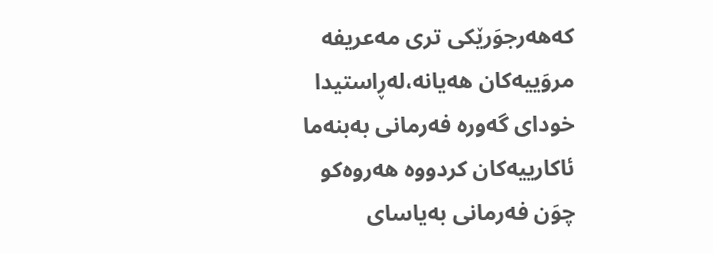كه‌هه‌رجوَرێكی‌ تری‌ مه‌عریفه‌ مروَییه‌كان هه‌یانه‌،له‌ڕاستیدا خودای‌ گه‌وره‌ فه‌رمانی‌ به‌بنه‌ما ئاكارییه‌كان كردووه‌ هه‌روه‌كو چوَن فه‌رمانی‌ به‌یاسای‌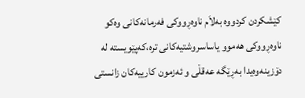كێشكردن كردووه‌ به‌لاَم ناوه‌ڕووكی‌ فه‌رمانه‌كانی‌ وه‌كو ناوه‌ڕووكی‌ هه‌موو یاساسروشتیه‌كانی‌ تره‌،كه‌پێویسته‌ له‌ دۆزینه‌وه‌یدا به‌ڕێگه‌ عه‌قڵی‌ و ئه‌زمون كارییه‌كان زانستی‌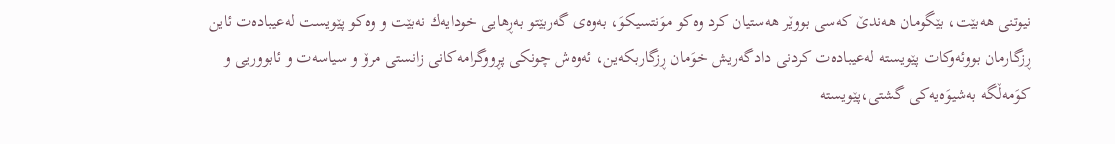نیوتنی‌ هه‌بێت، بێگومان هه‌ندێ‌ كه‌سی‌ بووێر هه‌ستیان كرد وه‌كو موَنتسیكوَ، به‌وه‌ی‌ گه‌ربێتو به‌ڕ‌هایی‌ خودایه‌ك نه‌بێت و وه‌كو پێویست له‌عیباده‌ت ئاین ڕزگارمان بووئه‌وكات پێویسته‌ له‌عیباده‌ت كردنی‌ دادگه‌ریش خوَمان ڕزگاربكه‌ین، ئه‌وه‌ش چونكی‌ پڕووگرامه‌كانی‌ زانستی‌ مرۆ و سیاسه‌ت و ئابووریی و كوَمه‌ڵگه‌ به‌شیوَه‌یه‌كی‌ گشتی‌،پێویسته‌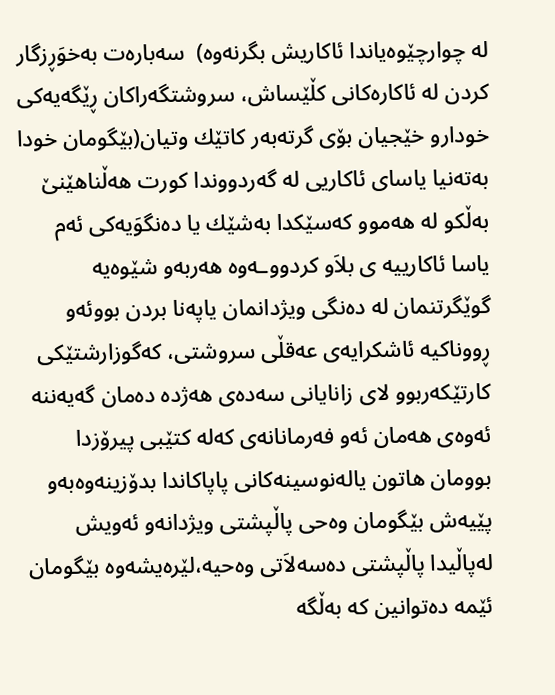له‌ چوارچێوه‌یاندا ئاكاریش بگرنه‌وه‌)  سه‌باره‌ت به‌خوَڕزگار كردن له‌ ئاكاره‌كانی‌ كڵێساش، سروشتگه‌راكان ڕێگه‌یه‌كی‌ خودارو خێجیان بۆی‌ گرته‌به‌ر كاتێك وتیان(بێگومان خودا به‌ته‌نیا یاسای‌ ئاكاریی‌ له‌ گه‌ردووندا كورت هه‌ڵناهێنێ‌ به‌ڵكو له‌ هه‌موو كه‌سێكدا به‌شێك یا ده‌نگوَیه‌كی‌ ئه‌م یاسا ئاكارییه‌ ی‌ بلاَو كردووـه‌وه‌ هه‌ربه‌و شێوه‌یه‌ گوێگرتنمان له‌ ده‌نگی‌ ویژدانمان یاپه‌نا بردن بووئه‌و ڕووناكیه‌ ئاشكرایه‌ی‌ عه‌قڵی‌ سروشتی‌، كه‌گوزارشتێكی‌ كارتێكه‌ربوو لای‌ زانایانی‌ سه‌ده‌ی‌ هه‌ژده‌ ده‌مان گه‌یه‌ننه‌ ئه‌وه‌ی‌ هه‌مان ئه‌و فه‌رمانانه‌ی‌ كه‌له‌ كتێبی‌ پیرۆزدا بوومان هاتون یاله‌نوسینه‌كانی‌ پاپاكاندا بدۆزینه‌وه‌به‌و پێیه‌ش بێگومان وه‌حی‌ پاڵپشتی‌ ویژدانه‌و ئه‌ویش له‌پاڵیدا پاڵپشتی‌ ده‌سه‌لاَتی‌ وه‌حیه‌،لێره‌یشه‌وه‌ بێگومان ئێمه‌ ده‌توانین كه‌ به‌ڵگه‌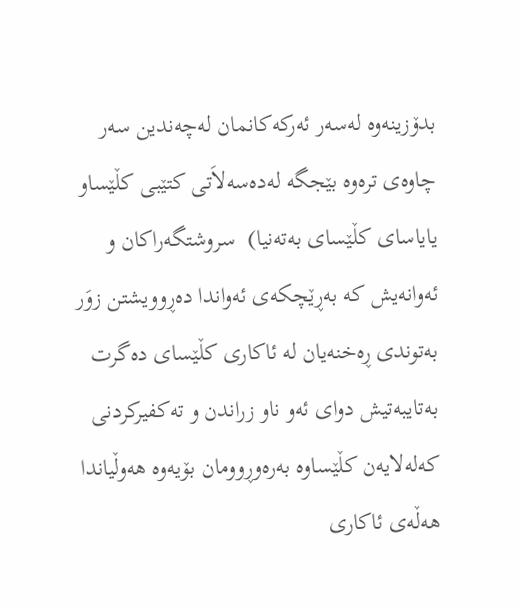بدۆزینه‌وه‌ له‌سه‌ر ئه‌ركه‌كانمان له‌چه‌ندین سه‌ر چاوه‌ی‌ تره‌وه‌ بێجگه‌ له‌ده‌سه‌لاَتی‌ كتێبی‌ كڵێساو یایاسای‌ كڵێسای‌ به‌ته‌نیا)  سروشتگه‌راكان و ئه‌وانه‌یش كه‌ به‌ڕێچكه‌ی‌ ئه‌واندا ده‌ڕوویشتن زوَر به‌توندی‌ ڕه‌خنه‌یان له‌ ئاكاری‌ كڵێسای‌ ده‌گرت به‌تایبه‌تیش دوای‌ ئه‌و ناو زراندن و ته‌كفیركردنی‌ كه‌له‌لایه‌ن كڵێساوه‌ به‌ره‌وڕوومان بۆیه‌وه‌ هه‌وڵیاندا هه‌ڵه‌ی‌ ئاكاری‌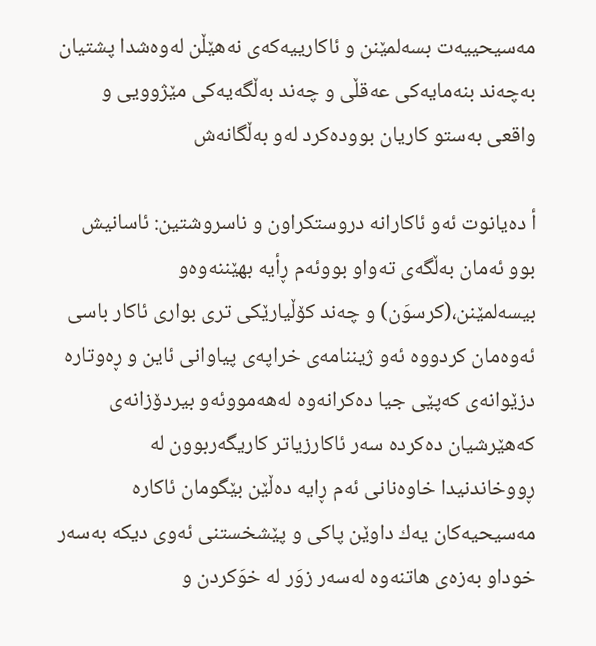مه‌سیحییه‌ت بسه‌لمێنن و ئاكارییه‌كه‌ی‌ نه‌هێڵن له‌وه‌شدا پشتیان به‌چه‌ند بنه‌مایه‌كی‌ عه‌قڵی‌ و چه‌ند به‌ڵگه‌یه‌كی‌ مێژوویی‌ و واقعی‌ به‌ستو كاریان بووده‌كرد له‌و به‌ڵگانه‌ش

أ ده‌یانوت ئه‌و ئاكارانه‌ دروستكراون و ناسروشتین: ئاسانیش بوو ئه‌مان به‌ڵگه‌ی‌ ته‌واو بووئه‌م ڕأیه‌ بهێننه‌وه‌و بیسه‌لمێنن،(كرسوَن) و چه‌ند كۆڵیارێكی‌ تری‌ بواری‌ ئاكار باسی‌ ئه‌وه‌مان كردووه‌ ئه‌و ژیننامه‌ی‌ خراپه‌ی‌ پیاوانی‌ ئاین و ڕه‌وتاره‌ دزێوانه‌ی‌ كه‌پێی‌ جیا ده‌كرانه‌وه‌ له‌هه‌مووئه‌و بیردۆزانه‌ی‌ كه‌هێرشیان ده‌كرده‌ سه‌ر ئاكارزیاتر كاریگه‌ربوون له‌ ڕووخاندنیدا خاوه‌نانی‌ ئه‌م ڕایه‌ ده‌ڵێن بێگومان ئاكاره‌ مه‌سیحیه‌كان یه‌ك داوێن پاكی‌ و پێشخستنی‌ ئه‌وی‌ دیكه‌ به‌سه‌ر خوداو به‌زه‌ی‌ هاتنه‌وه‌ له‌سه‌ر زوَر له‌ خوَكردن و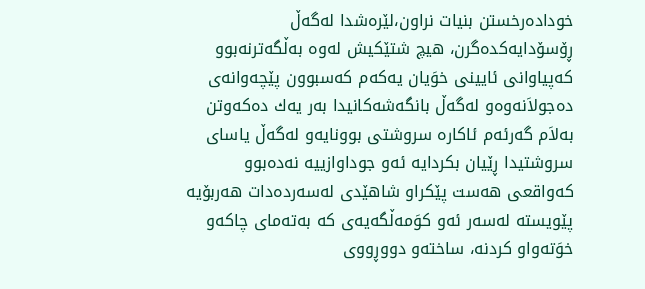خوداده‌رخستن بنیات نراون،لێره‌شدا له‌گه‌ڵ ڕۆسۆدایه‌كده‌گرن، هیچ شتێكیش له‌وه‌ به‌ڵگه‌ترنه‌بوو كه‌پیاوانی‌ ئایینی‌ خوَیان یه‌كه‌م كه‌سبوون پێچه‌وانه‌ی‌ ده‌جولاَنه‌وه‌و له‌گه‌ڵ بانگه‌شه‌كانیدا به‌ر یه‌ك ده‌كه‌وتن به‌لاَم گه‌رئه‌م ئاكاره‌ سروشتی‌ بوونایه‌و له‌گه‌ڵ یاسای‌ سروشتیدا ڕێیان بكردایه‌ ئه‌و جوداوازییه‌ نه‌ده‌بوو كه‌واقعی‌ هه‌ست پێكراو شاهێدی‌ له‌سه‌رده‌دات هه‌ربۆیه‌ پێویسته‌ له‌سه‌ر ئه‌و كوَمه‌ڵگه‌یه‌ی‌ كه‌ به‌ته‌مای‌ چاكه‌و خوَته‌واو كردنه‌، ساخته‌و دووڕووی‌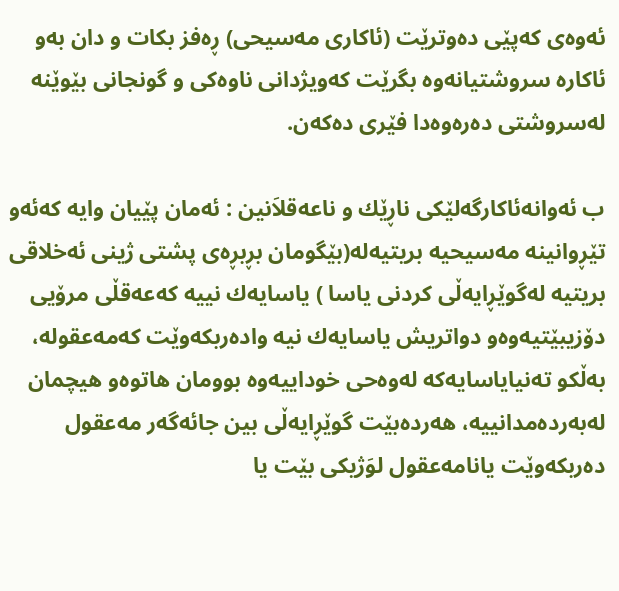ئه‌وه‌ی‌ كه‌پێی‌ ده‌وترێت (ئاكاری‌ مه‌سیحی‌) ڕه‌فز بكات و دان به‌و ئاكاره‌ سروشتیانه‌وه‌ بگرێت كه‌ویژدانی‌ ناوه‌كی‌ و گونجانی‌ بێوێنه‌ له‌سروشتی‌ ده‌ره‌وه‌دا فێری‌ ده‌كه‌ن.

ب ئه‌وانه‌ئاكارگه‌لێكی‌ ناڕێك و ناعه‌قلاَنین : ئه‌مان پێیان وایه‌ كه‌ئه‌و تێڕوانینه‌ مه‌سیحیه‌ بریتیه‌له‌(بێگومان بڕبڕه‌ی‌ پشتی‌ ژینی‌ ئه‌خلاقی‌ بریتیه‌ له‌گوێڕایه‌ڵی‌ كردنی‌ یاسا ) یاسایه‌ك نییه‌ كه‌عه‌قڵی‌ مرۆیی دۆزیبێتیه‌وه‌و دواتریش یاسایه‌ك نیه‌ واده‌ربكه‌وێت كه‌مه‌عقوله‌، به‌ڵكو ته‌نیایاسایه‌كه‌ له‌وه‌حی‌ خوداییه‌وه‌ بوومان هاتوه‌و هیچمان له‌به‌رده‌مدانییه‌، هه‌رده‌بێت گوێڕایه‌ڵی‌ بین جائه‌گه‌ر مه‌عقول ده‌ربكه‌وێت یانامه‌عقول لوَژیكی‌ بێت یا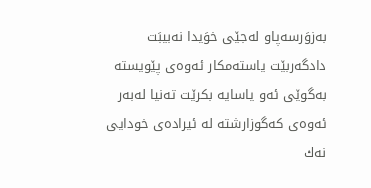به‌زوَرسه‌پاو له‌جێی‌ خوَیدا نه‌بیبَت دادگه‌ربێت یاسته‌مكار ئه‌وه‌ی‌ پێویسته‌ به‌گوێی‌ ئه‌و یاسایه‌ بكرێت ته‌نیا له‌به‌ر ئه‌وه‌ی‌ كه‌گوزارشته‌ له‌ ئیراده‌ی‌ خودایی‌ نه‌ك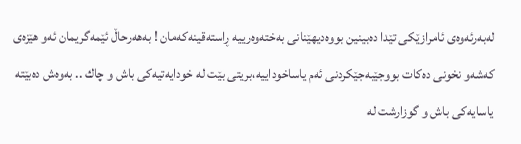له‌به‌رئه‌وه‌ی‌ ئامرازێكی‌ تێدا ده‌بینین بووه‌دیهێنانی‌ به‌خته‌وه‌رییه‌ ڕاسته‌قینه‌كه‌مان ! به‌هه‌رحاڵ ئێمه‌گریمان ئه‌و هێزه‌ی‌ كه‌شه‌و نخونی‌ ده‌كات بووجێبه‌جێكردنی‌ ئه‌م یاساخوداییه‌،بریتی‌ بێت له‌ خودایه‌تیه‌كی‌ باش و چاك .. به‌وه‌ش ده‌بێته‌ یاسایه‌كی‌ باش و گوزارشت له‌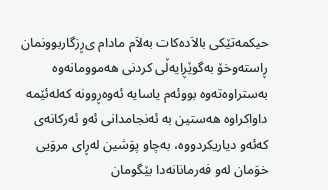حیكمه‌تێكی‌ بالاَده‌كات به‌لاَم مادام ی‌ڕزگاربوونمان ڕاسته‌وخۆ به‌گوێڕایه‌ڵی‌ كردنی‌ هه‌موومانه‌وه‌ به‌ستراوه‌ته‌وه‌ بووئه‌م یاسایه‌ ئه‌وه‌ڕوونه‌ كه‌له‌ئێمه‌ داواكراوه‌ هه‌ستین به‌ ئه‌نجامدانی‌ ئه‌و ئه‌ركانه‌ی‌ كه‌ئه‌و دیاریكردووه‌، به‌چاو پوَشین له‌ڕای‌ مروَیی‌ خوَمان له‌و فه‌رمانانه‌دا بێگومان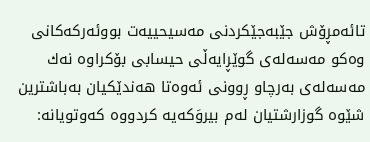تائه‌مڕۆش جێبه‌جێكردنی‌ مه‌سیحییه‌ت بووئه‌ركه‌كانی‌ وه‌كو مه‌سه‌له‌ی‌ گوێڕایه‌ڵی‌ حیسابی‌ بۆكراوه‌ نه‌ك مه‌سه‌له‌ی‌ به‌رچاو ڕوونی‌ ئه‌وه‌تا هه‌ندێكیان به‌باشترین شێوه‌ گوزارشتیان له‌م بیروَكه‌یه‌ كردووه‌ كه‌وتویانه‌: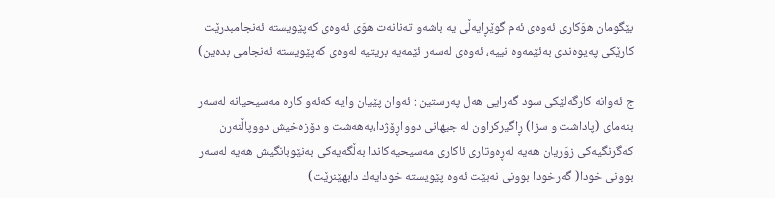بێگومان هوَكاری‌ ئه‌وه‌ی‌ ئه‌م گوێڕایه‌ڵی‌ یه‌ باشه‌و ته‌نانه‌ت هوَی‌ ئه‌وه‌ی‌ كه‌پێویسته‌ ئه‌نجامبدرێت كارێكی‌ په‌یوه‌ندی‌ به‌ئێمه‌وه‌ نییه‌، ئه‌وه‌ی‌ له‌سه‌ر ئێمه‌یه‌ بریتیه‌ له‌وه‌ی‌ كه‌پێویسته‌ ئه‌نجامی‌ بده‌ین)

ج ئه‌وانه‌ كارگه‌لێكی‌ سود گه‌رایی‌ هه‌ل په‌رستین : ئه‌وان پێیان وایه‌ كه‌ئه‌و كاره‌ مه‌سیحیانه‌ له‌سه‌ر بنه‌مای‌ (پاداشت و سزا) ڕاگیركراون له‌ جیهانی‌ دوواڕۆژدا،به‌هه‌شت و دۆزه‌خیش دووپاڵنه‌رن كه‌گرنگیه‌كی‌ زوَریان هه‌یه‌ له‌ڕه‌وتاری‌ ئاكاری‌ مه‌سیحیه‌كاندا به‌ڵگه‌یه‌كی‌ به‌نێوبانگیش هه‌یه‌ له‌سه‌ر بوونی‌ خودا( گه‌رخودا بوونی‌ نه‌بێت ئه‌وه‌ پێویسته‌ خودایه‌ك دابهێنرێت)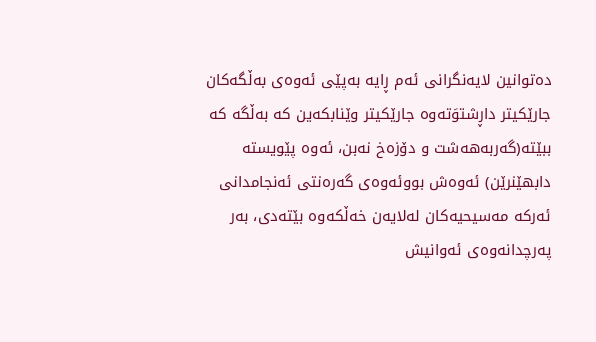ده‌توانین لایه‌نگرانی‌ ئه‌م ڕایه‌ به‌پێی‌ ئه‌وه‌ی‌ به‌ڵگه‌كان جارێكیتر داڕشتوَته‌وه‌ جارێكیتر وێنابكه‌ین كه‌ به‌ڵگه‌ كه‌ ببێته‌(گه‌ربه‌هه‌شت و دۆزه‌خ نه‌بن، ئه‌وه‌ پێویسته‌ دابهێنرێن) ئه‌وه‌ش بووئه‌وه‌ی‌ گه‌ره‌نتی‌ ئه‌نجامدانی‌ ئه‌ركه‌ مه‌سیحیه‌كان له‌لایه‌ن خه‌ڵكه‌وه‌ بێته‌دی‌، به‌ر په‌رچدانه‌وه‌ی‌ ئه‌وانیش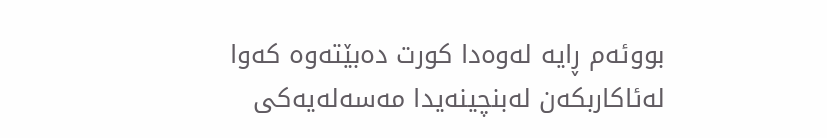بووئه‌م ڕایه‌ له‌وه‌دا كورت ده‌بێته‌وه‌ كه‌وا له‌ئاكاربكه‌ن له‌بنچینه‌یدا مه‌سه‌له‌یه‌كی‌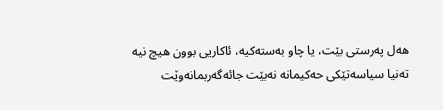هه‌ل په‌رستی‌ بێت، یا چاو به‌سته‌كیه‌، ئاكاریی‌ بوون هیچ نیه‌ ته‌نیا سیاسه‌تێكی‌ حه‌كیمانه‌ نه‌بێت جائه‌گه‌ربمانه‌وێت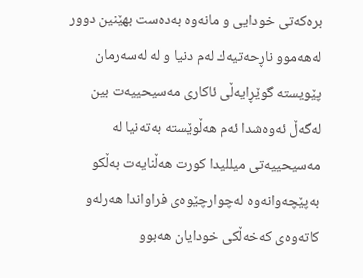بره‌كه‌تی‌ خودایی‌ و مانه‌وه‌ به‌ده‌ست بهێنین دوور له‌هه‌موو ناڕ‌حه‌تیه‌ك له‌م دنیا و له‌ له‌سه‌رمان پێویسته‌ گوێڕایه‌ڵی‌ ئاكاری‌ مه‌سیحییه‌ت بین له‌گه‌ڵ ئه‌وه‌شدا ئه‌م هه‌ڵوێسته‌ به‌ته‌نیا له‌ مه‌سیحییه‌تی‌ میللیدا كورت هه‌ڵنایه‌ت به‌ڵكو به‌پێچه‌وانه‌وه‌ له‌چوارچێوه‌ی‌ فراواندا هه‌رله‌و كاته‌وه‌ی‌ كه‌خه‌ڵكی‌ خودایان هه‌بوو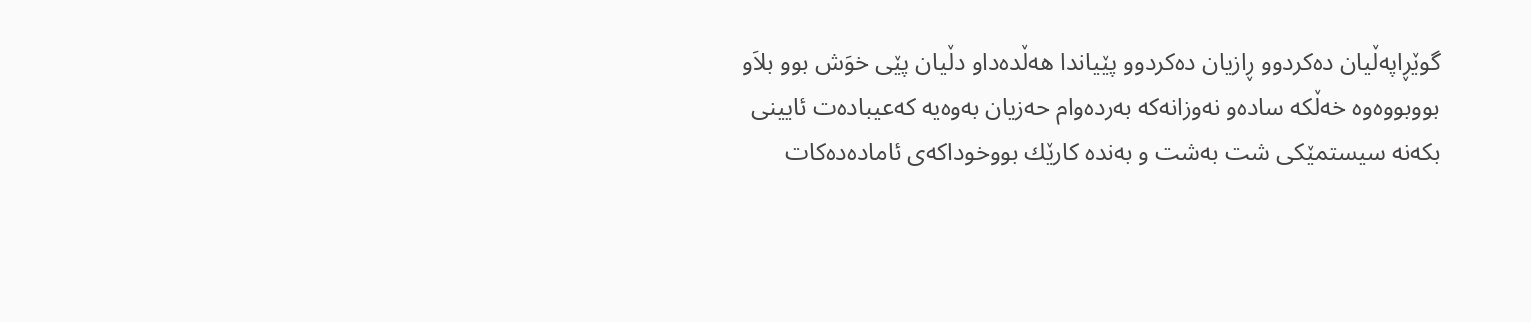گوێڕاپه‌ڵیان ده‌كردوو ڕازیان ده‌كردوو پێیاندا هه‌ڵده‌داو دڵیان پێی‌ خوَش بوو بلاَو بووبووه‌وه‌ خه‌ڵكه‌ ساده‌و نه‌وزانه‌كه‌ به‌رده‌وام حه‌زیان به‌وه‌یه‌ كه‌عیباده‌ت ئایینی‌ بكه‌نه‌ سیستمێكی‌ شت به‌شت و به‌نده‌ كارێك بووخوداكه‌ی‌ ئاماده‌ده‌كات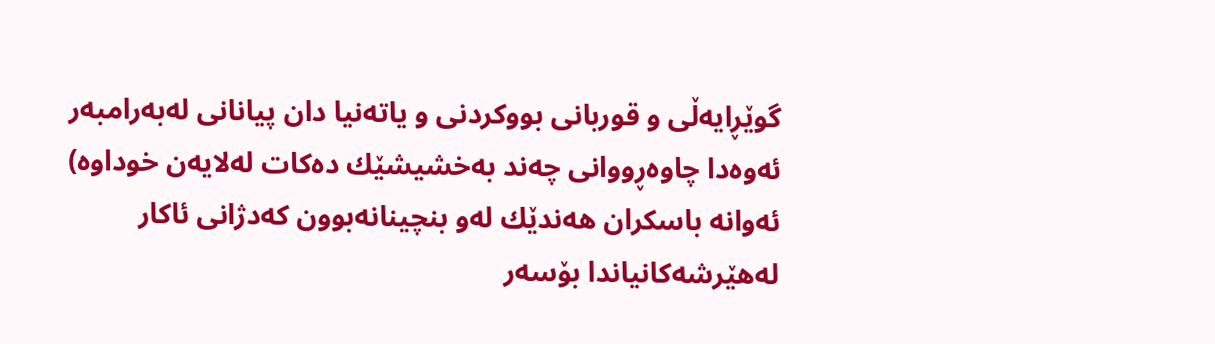گوێڕایه‌ڵی‌ و قوربانی‌ بووكردنی‌ و یاته‌نیا دان پیانانی‌ له‌به‌رامبه‌ر ئه‌وه‌دا چاوه‌ڕووانی‌ چه‌ند به‌خشیشێك ده‌كات له‌لایه‌ن خوداوه‌)  ئه‌وانه‌ باسكران هه‌ندێك له‌و بنچینانه‌بوون كه‌دژانی‌ ئاكار له‌هێرشه‌كانیاندا بۆسه‌ر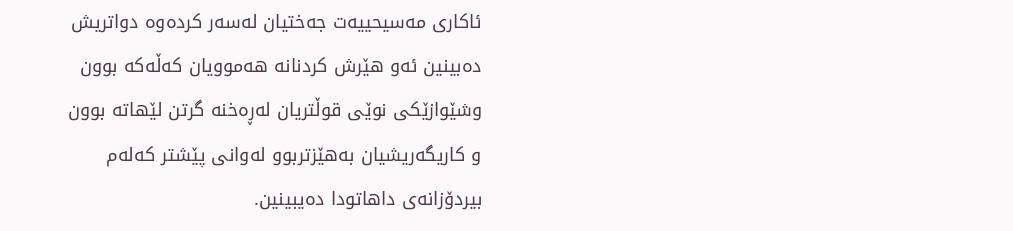ئاكاری‌ مه‌سیحییه‌ت جه‌ختیان له‌سه‌ر كرده‌وه‌ دواتریش ده‌بینین ئه‌و هێرش كردنانه‌ هه‌موویان كه‌ڵه‌كه‌ بوون وشێوازێكی‌ نوێی‌ قوڵتریان له‌ڕه‌خنه‌ گرتن لێهاته‌ بوون و كاریگه‌ریشیان به‌هێزتربوو له‌وانی‌ پێشتر كه‌له‌م بیردۆزانه‌ی‌ داهاتودا ده‌یبینین.